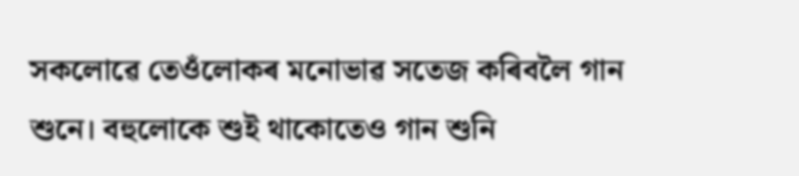সকলোৱে তেওঁলোকৰ মনোভাৱ সতেজ কৰিবলৈ গান শুনে। বহুলোকে শুই থাকোতেও গান শুনি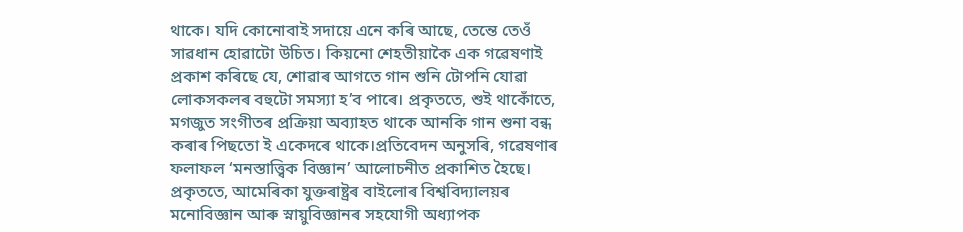থাকে। যদি কোনোবাই সদায়ে এনে কৰি আছে, তেন্তে তেওঁ সাৱধান হোৱাটো উচিত। কিয়নো শেহতীয়াকৈ এক গৱেষণাই প্ৰকাশ কৰিছে যে, শোৱাৰ আগতে গান শুনি টোপনি যোৱা লোকসকলৰ বহুটো সমস্যা হ’ব পাৰে। প্ৰকৃততে, শুই থাকোঁতে, মগজুত সংগীতৰ প্ৰক্ৰিয়া অব্যাহত থাকে আনকি গান শুনা বন্ধ কৰাৰ পিছতো ই একেদৰে থাকে।প্ৰতিবেদন অনুসৰি, গৱেষণাৰ ফলাফল ‘মনস্তাত্ত্বিক বিজ্ঞান’ আলোচনীত প্ৰকাশিত হৈছে।
প্ৰকৃততে, আমেৰিকা যুক্তৰাষ্ট্ৰৰ বাইলোৰ বিশ্ববিদ্যালয়ৰ মনোবিজ্ঞান আৰু স্নায়ুবিজ্ঞানৰ সহযোগী অধ্যাপক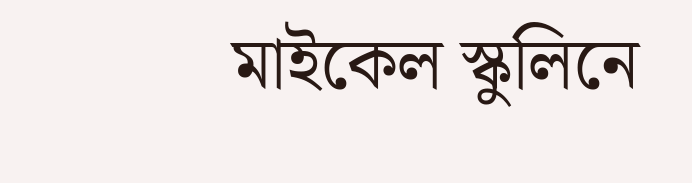মাইকেল স্কুলিনে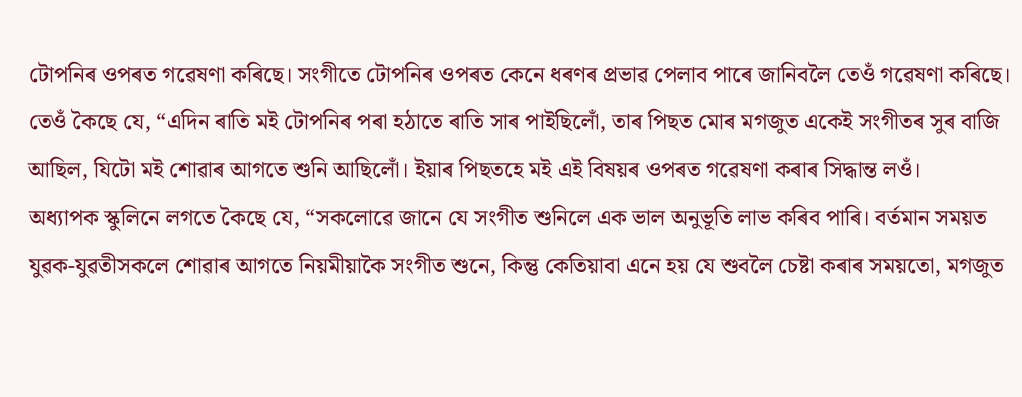টোপনিৰ ওপৰত গৱেষণা কৰিছে। সংগীতে টোপনিৰ ওপৰত কেনে ধৰণৰ প্ৰভাৱ পেলাব পাৰে জানিবলৈ তেওঁ গৱেষণা কৰিছে। তেওঁ কৈছে যে, “এদিন ৰাতি মই টোপনিৰ পৰা হঠাতে ৰাতি সাৰ পাইছিলোঁ, তাৰ পিছত মোৰ মগজুত একেই সংগীতৰ সুৰ বাজি আছিল, যিটো মই শোৱাৰ আগতে শুনি আছিলোঁ। ইয়াৰ পিছতহে মই এই বিষয়ৰ ওপৰত গৱেষণা কৰাৰ সিদ্ধান্ত লওঁ।
অধ্যাপক স্কুলিনে লগতে কৈছে যে, “সকলোৱে জানে যে সংগীত শুনিলে এক ভাল অনুভূতি লাভ কৰিব পাৰি। বৰ্তমান সময়ত যুৱক-যুৱতীসকলে শোৱাৰ আগতে নিয়মীয়াকৈ সংগীত শুনে, কিন্তু কেতিয়াবা এনে হয় যে শুবলৈ চেষ্টা কৰাৰ সময়তো, মগজুত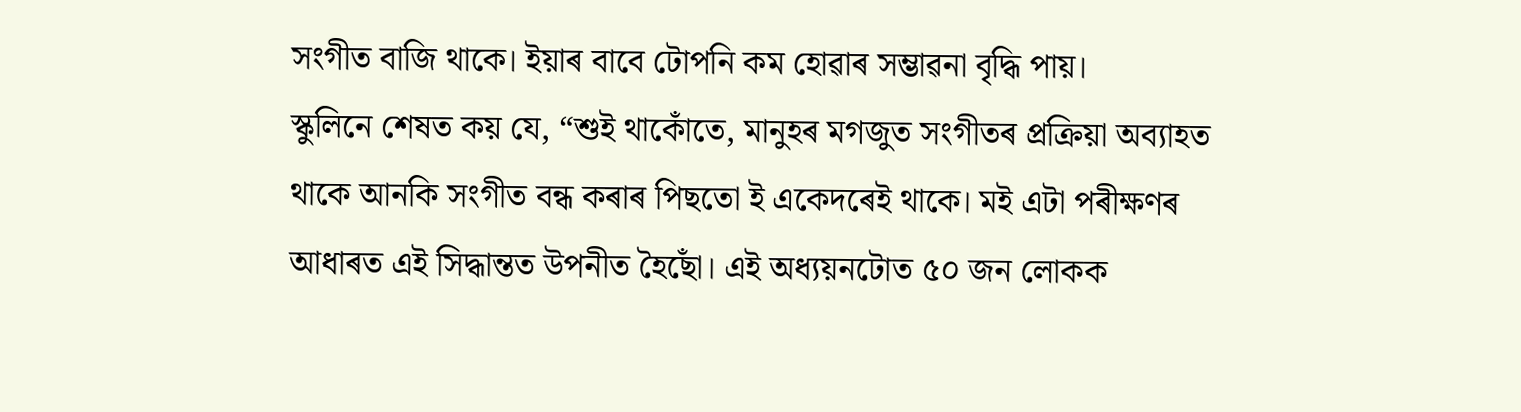সংগীত বাজি থাকে। ইয়াৰ বাবে টোপনি কম হোৱাৰ সম্ভাৱনা বৃদ্ধি পায়।
স্কুলিনে শেষত কয় যে, “শুই থাকোঁতে, মানুহৰ মগজুত সংগীতৰ প্ৰক্ৰিয়া অব্যাহত থাকে আনকি সংগীত বন্ধ কৰাৰ পিছতো ই একেদৰেই থাকে। মই এটা পৰীক্ষণৰ আধাৰত এই সিদ্ধান্তত উপনীত হৈছোঁ। এই অধ্যয়নটোত ৫০ জন লোকক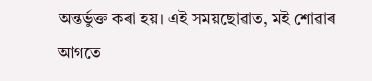অন্তৰ্ভুক্ত কৰা হয়। এই সময়ছোৱাত, মই শোৱাৰ আগতে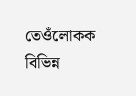তেওঁলোকক বিভিন্ন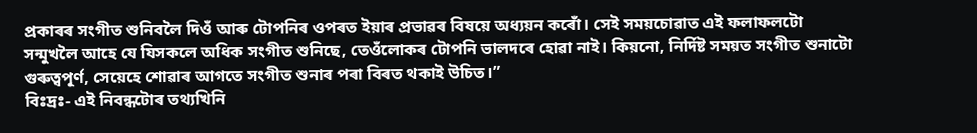প্ৰকাৰৰ সংগীত শুনিবলৈ দিওঁ আৰু টোপনিৰ ওপৰত ইয়াৰ প্ৰভাৱৰ বিষয়ে অধ্যয়ন কৰোঁ। সেই সময়চোৱাত এই ফলাফলটো সন্মুখলৈ আহে যে যিসকলে অধিক সংগীত শুনিছে, তেওঁলোকৰ টোপনি ভালদৰে হোৱা নাই। কিয়নো, নিৰ্দিষ্ট সময়ত সংগীত শুনাটো গুৰুত্বপূৰ্ণ, সেয়েহে শোৱাৰ আগতে সংগীত শুনাৰ পৰা বিৰত থকাই উচিত।”
বিঃদ্রঃ- এই নিবন্ধটোৰ তথ্যখিনি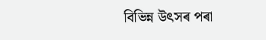বিভিন্ন উৎসৰ পৰা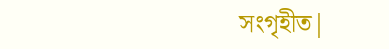সংগৃহীত|